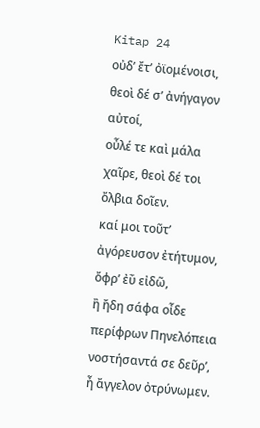Kitap 24
οὐδʼ ἔτʼ ὀϊομένοισι, θεοὶ δέ σʼ ἀνήγαγον αὐτοί,
οὖλέ τε καὶ μάλα χαῖρε, θεοὶ δέ τοι ὄλβια δοῖεν.
καί μοι τοῦτʼ ἀγόρευσον ἐτήτυμον, ὄφρʼ ἐῢ εἰδῶ,
ἢ ἤδη σάφα οἶδε περίφρων Πηνελόπεια
νοστήσαντά σε δεῦρʼ, ἦ ἄγγελον ὀτρύνωμεν.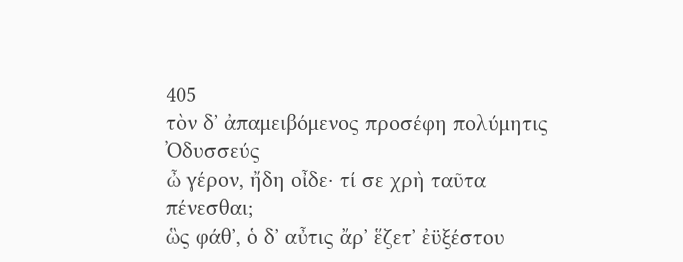405
τὸν δʼ ἀπαμειβόμενος προσέφη πολύμητις Ὀδυσσεύς
ὦ γέρον, ἤδη οἶδε· τί σε χρὴ ταῦτα πένεσθαι;
ὣς φάθʼ, ὁ δʼ αὖτις ἄρʼ ἕζετʼ ἐϋξέστου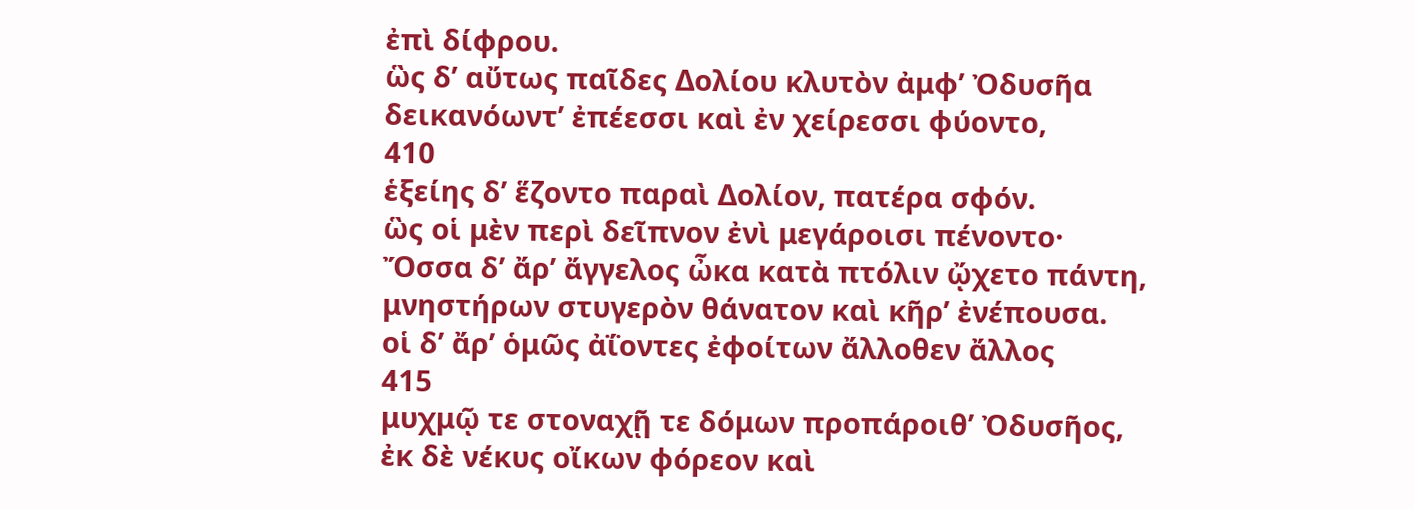ἐπὶ δίφρου.
ὣς δʼ αὔτως παῖδες Δολίου κλυτὸν ἀμφʼ Ὀδυσῆα
δεικανόωντʼ ἐπέεσσι καὶ ἐν χείρεσσι φύοντο,
410
ἑξείης δʼ ἕζοντο παραὶ Δολίον, πατέρα σφόν.
ὣς οἱ μὲν περὶ δεῖπνον ἐνὶ μεγάροισι πένοντο·
Ὄσσα δʼ ἄρʼ ἄγγελος ὦκα κατὰ πτόλιν ᾤχετο πάντη,
μνηστήρων στυγερὸν θάνατον καὶ κῆρʼ ἐνέπουσα.
οἱ δʼ ἄρʼ ὁμῶς ἀΐοντες ἐφοίτων ἄλλοθεν ἄλλος
415
μυχμῷ τε στοναχῇ τε δόμων προπάροιθʼ Ὀδυσῆος,
ἐκ δὲ νέκυς οἴκων φόρεον καὶ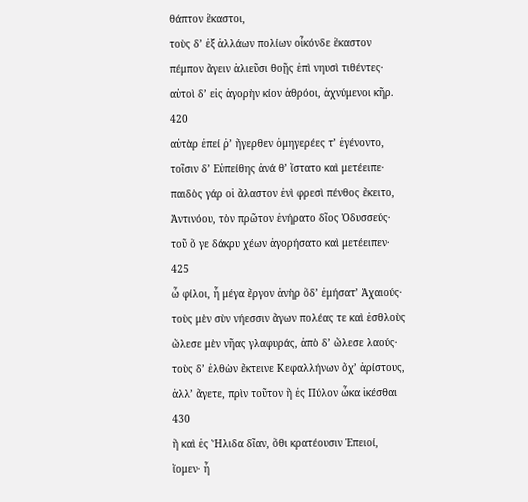θάπτον ἕκαστοι,
τοὺς δʼ ἐξ ἀλλάων πολίων οἶκόνδε ἕκαστον
πέμπον ἄγειν ἁλιεῦσι θοῇς ἐπὶ νηυσὶ τιθέντες·
αὐτοὶ δʼ εἰς ἀγορὴν κίον ἀθρόοι, ἀχνύμενοι κῆρ.
420
αὐτὰρ ἐπεί ῥʼ ἤγερθεν ὁμηγερέες τʼ ἐγένοντο,
τοῖσιν δʼ Εὐπείθης ἀνά θʼ ἵστατο καὶ μετέειπε·
παιδὸς γάρ οἱ ἄλαστον ἐνὶ φρεσὶ πένθος ἔκειτο,
Ἀντινόου, τὸν πρῶτον ἐνήρατο δῖος Ὀδυσσεύς·
τοῦ ὅ γε δάκρυ χέων ἀγορήσατο καὶ μετέειπεν·
425
ὦ φίλοι, ἦ μέγα ἔργον ἀνὴρ ὅδʼ ἐμήσατʼ Ἀχαιούς·
τοὺς μὲν σὺν νήεσσιν ἄγων πολέας τε καὶ ἐσθλοὺς
ὤλεσε μὲν νῆας γλαφυράς, ἀπὸ δʼ ὤλεσε λαούς·
τοὺς δʼ ἐλθὼν ἔκτεινε Κεφαλλήνων ὄχʼ ἀρίστους,
ἀλλʼ ἄγετε, πρὶν τοῦτον ἢ ἐς Πύλον ὦκα ἱκέσθαι
430
ἢ καὶ ἐς Ἤλιδα δῖαν, ὅθι κρατέουσιν Ἐπειοί,
ἴομεν· ἦ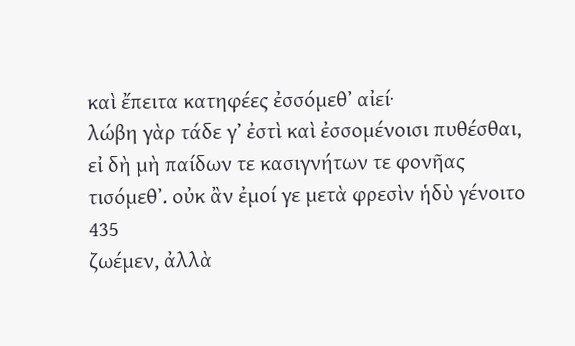καὶ ἔπειτα κατηφέες ἐσσόμεθʼ αἰεί·
λώβη γὰρ τάδε γʼ ἐστὶ καὶ ἐσσομένοισι πυθέσθαι,
εἰ δὴ μὴ παίδων τε κασιγνήτων τε φονῆας
τισόμεθʼ. οὐκ ἂν ἐμοί γε μετὰ φρεσὶν ἡδὺ γένοιτο
435
ζωέμεν, ἀλλὰ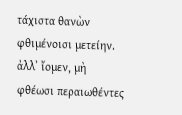τάχιστα θανὼν φθιμένοισι μετείην.
ἀλλʼ ἴομεν, μὴ φθέωσι περαιωθέντες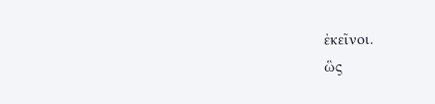ἐκεῖνοι.
ὣς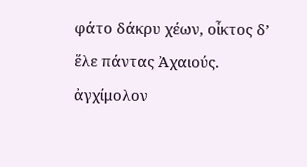φάτο δάκρυ χέων, οἶκτος δʼ ἕλε πάντας Ἀχαιούς.
ἀγχίμολον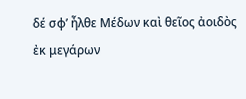δέ σφʼ ἦλθε Μέδων καὶ θεῖος ἀοιδὸς
ἐκ μεγάρων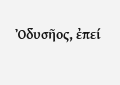Ὀδυσῆος, ἐπεί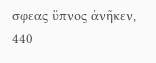σφεας ὕπνος ἀνῆκεν,
440